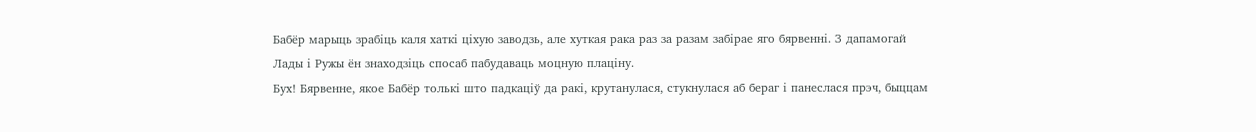Бабёр марыць зрабіць каля хаткі ціхую заводзь, але хуткая рака раз за разам забірае яго бярвенні. З дапамогай Лады і Ружы ён знаходзіць спосаб пабудаваць моцную плаціну.
Бух! Бярвенне, якое Бабёр толькі што падкаціў да ракі, крутанулася, стукнулася аб бераг і панеслася прэч, быццам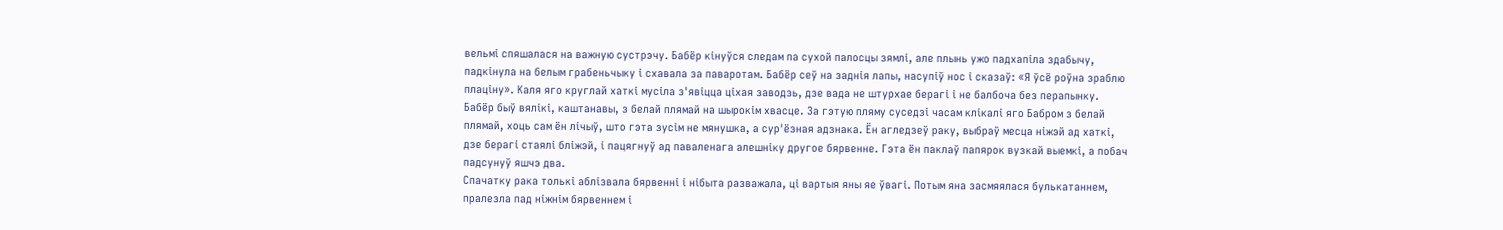вельмі спяшалася на важную сустрэчу. Бабёр кінуўся следам па сухой палосцы зямлі, але плынь ужо падхапіла здабычу, падкінула на белым грабеньчыку і схавала за паваротам. Бабёр сеў на заднія лапы, насупіў нос і сказаў: «Я ўсё роўна зраблю плаціну». Каля яго круглай хаткі мусіла з'явіцца ціхая заводзь, дзе вада не штурхае берагі і не балбоча без перапынку.
Бабёр быў вялікі, каштанавы, з белай плямай на шырокім хвасце. За гэтую пляму суседзі часам клікалі яго Бабром з белай плямай, хоць сам ён лічыў, што гэта зусім не мянушка, а сур'ёзная адзнака. Ён агледзеў раку, выбраў месца ніжэй ад хаткі, дзе берагі стаялі бліжэй, і пацягнуў ад паваленага алешніку другое бярвенне. Гэта ён паклаў папярок вузкай выемкі, а побач падсунуў яшчэ два.
Спачатку рака толькі аблізвала бярвенні і нібыта разважала, ці вартыя яны яе ўвагі. Потым яна засмяялася булькатаннем, пралезла пад ніжнім бярвеннем і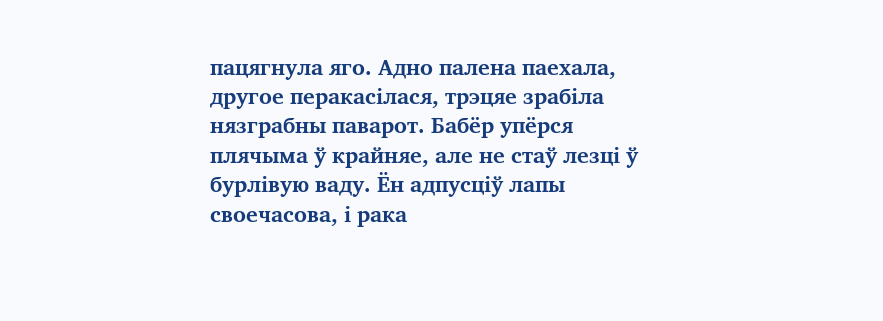пацягнула яго. Адно палена паехала, другое перакасілася, трэцяе зрабіла нязграбны паварот. Бабёр упёрся плячыма ў крайняе, але не стаў лезці ў бурлівую ваду. Ён адпусціў лапы своечасова, і рака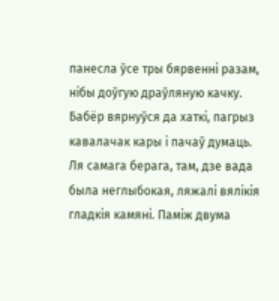панесла ўсе тры бярвенні разам, нібы доўгую драўляную качку.
Бабёр вярнуўся да хаткі, пагрыз кавалачак кары і пачаў думаць. Ля самага берага, там, дзе вада была неглыбокая, ляжалі вялікія гладкія камяні. Паміж двума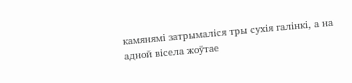камянямі затрымаліся тры сухія галінкі, а на адной вісела жоўтае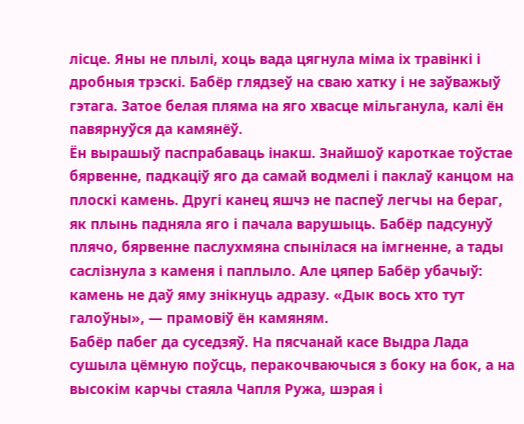лісце. Яны не плылі, хоць вада цягнула міма іх травінкі і дробныя трэскі. Бабёр глядзеў на сваю хатку і не заўважыў гэтага. Затое белая пляма на яго хвасце мільганула, калі ён павярнуўся да камянёў.
Ён вырашыў паспрабаваць інакш. Знайшоў кароткае тоўстае бярвенне, падкаціў яго да самай водмелі і паклаў канцом на плоскі камень. Другі канец яшчэ не паспеў легчы на бераг, як плынь падняла яго і пачала варушыць. Бабёр падсунуў плячо, бярвенне паслухмяна спынілася на імгненне, а тады саслізнула з каменя і паплыло. Але цяпер Бабёр убачыў: камень не даў яму знікнуць адразу. «Дык вось хто тут галоўны», — прамовіў ён камяням.
Бабёр пабег да суседзяў. На пясчанай касе Выдра Лада сушыла цёмную поўсць, перакочваючыся з боку на бок, а на высокім карчы стаяла Чапля Ружа, шэрая і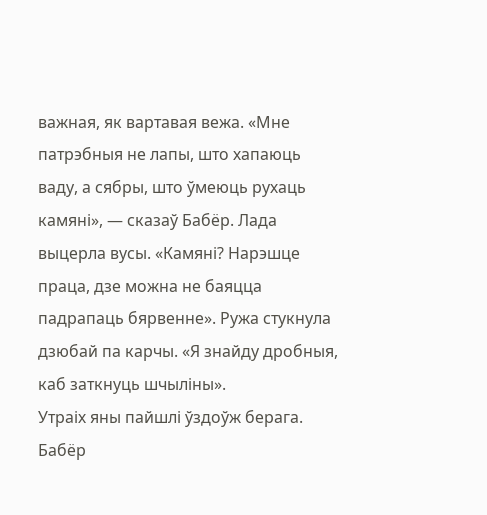важная, як вартавая вежа. «Мне патрэбныя не лапы, што хапаюць ваду, а сябры, што ўмеюць рухаць камяні», — сказаў Бабёр. Лада выцерла вусы. «Камяні? Нарэшце праца, дзе можна не баяцца падрапаць бярвенне». Ружа стукнула дзюбай па карчы. «Я знайду дробныя, каб заткнуць шчыліны».
Утраіх яны пайшлі ўздоўж берага. Бабёр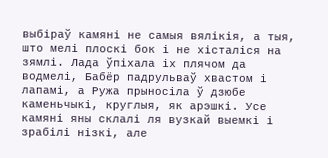выбіраў камяні не самыя вялікія, а тыя, што мелі плоскі бок і не хісталіся на зямлі. Лада ўпіхала іх плячом да водмелі, Бабёр падрульваў хвастом і лапамі, а Ружа прыносіла ў дзюбе каменьчыкі, круглыя, як арэшкі. Усе камяні яны склалі ля вузкай выемкі і зрабілі нізкі, але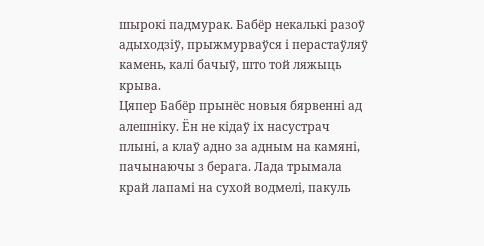шырокі падмурак. Бабёр некалькі разоў адыходзіў, прыжмурваўся і перастаўляў камень, калі бачыў, што той ляжыць крыва.
Цяпер Бабёр прынёс новыя бярвенні ад алешніку. Ён не кідаў іх насустрач плыні, а клаў адно за адным на камяні, пачынаючы з берага. Лада трымала край лапамі на сухой водмелі, пакуль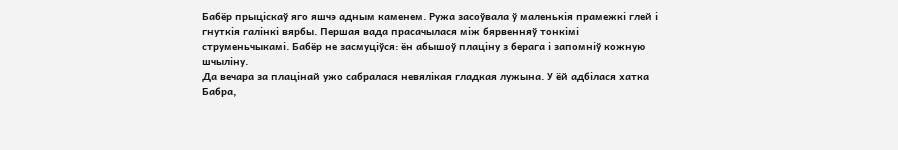Бабёр прыціскаў яго яшчэ адным каменем. Ружа засоўвала ў маленькія прамежкі глей і гнуткія галінкі вярбы. Першая вада прасачылася між бярвенняў тонкімі струменьчыкамі. Бабёр не засмуціўся: ён абышоў плаціну з берага і запомніў кожную шчыліну.
Да вечара за плацінай ужо сабралася невялікая гладкая лужына. У ёй адбілася хатка Бабра,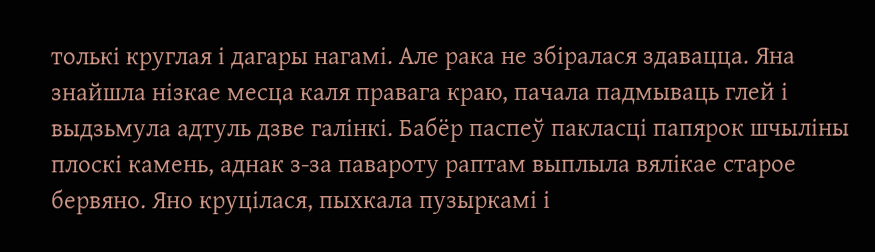толькі круглая і дагары нагамі. Але рака не збіралася здавацца. Яна знайшла нізкае месца каля правага краю, пачала падмываць глей і выдзьмула адтуль дзве галінкі. Бабёр паспеў пакласці папярок шчыліны плоскі камень, аднак з-за павароту раптам выплыла вялікае старое бервяно. Яно круцілася, пыхкала пузыркамі і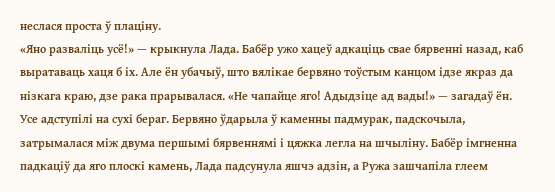неслася проста ў плаціну.
«Яно разваліць усё!» — крыкнула Лада. Бабёр ужо хацеў адкаціць свае бярвенні назад, каб выратаваць хаця б іх. Але ён убачыў, што вялікае бервяно тоўстым канцом ідзе якраз да нізкага краю, дзе рака прарывалася. «Не чапайце яго! Адыдзіце ад вады!» — загадаў ён. Усе адступілі на сухі бераг. Бервяно ўдарыла ў каменны падмурак, падскочыла, затрымалася між двума першымі бярвеннямі і цяжка легла на шчыліну. Бабёр імгненна падкаціў да яго плоскі камень, Лада падсунула яшчэ адзін, а Ружа зашчапіла глеем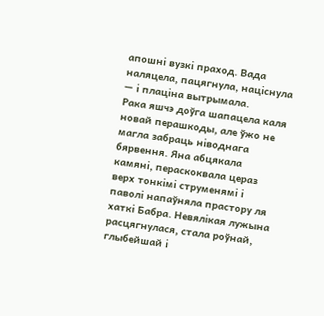апошні вузкі праход. Вада наляцела, пацягнула, націснула — і плаціна вытрымала.
Рака яшчэ доўга шапацела каля новай перашкоды, але ўжо не магла забраць ніводнага бярвення. Яна абцякала камяні, пераскоквала цераз верх тонкімі струменямі і паволі напаўняла прастору ля хаткі Бабра. Невялікая лужына расцягнулася, стала роўнай, глыбейшай і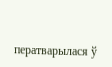ператварылася ў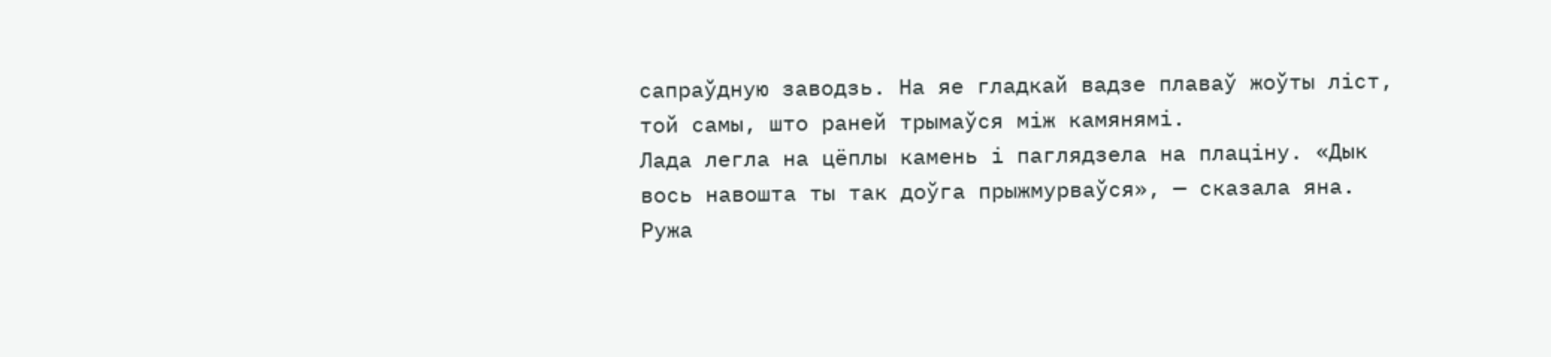сапраўдную заводзь. На яе гладкай вадзе плаваў жоўты ліст, той самы, што раней трымаўся між камянямі.
Лада легла на цёплы камень і паглядзела на плаціну. «Дык вось навошта ты так доўга прыжмурваўся», — сказала яна. Ружа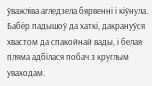ўважліва агледзела бярвенні і кіўнула. Бабёр падышоў да хаткі, дакрануўся хвастом да спакойнай вады, і белая пляма адбілася побач з круглым уваходам.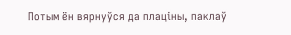Потым ён вярнуўся да плаціны, паклаў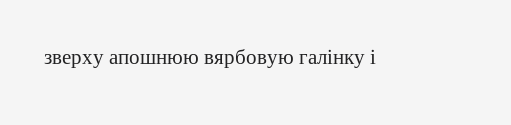зверху апошнюю вярбовую галінку і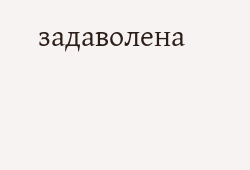задаволена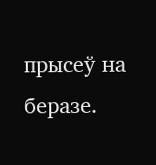прысеў на беразе.